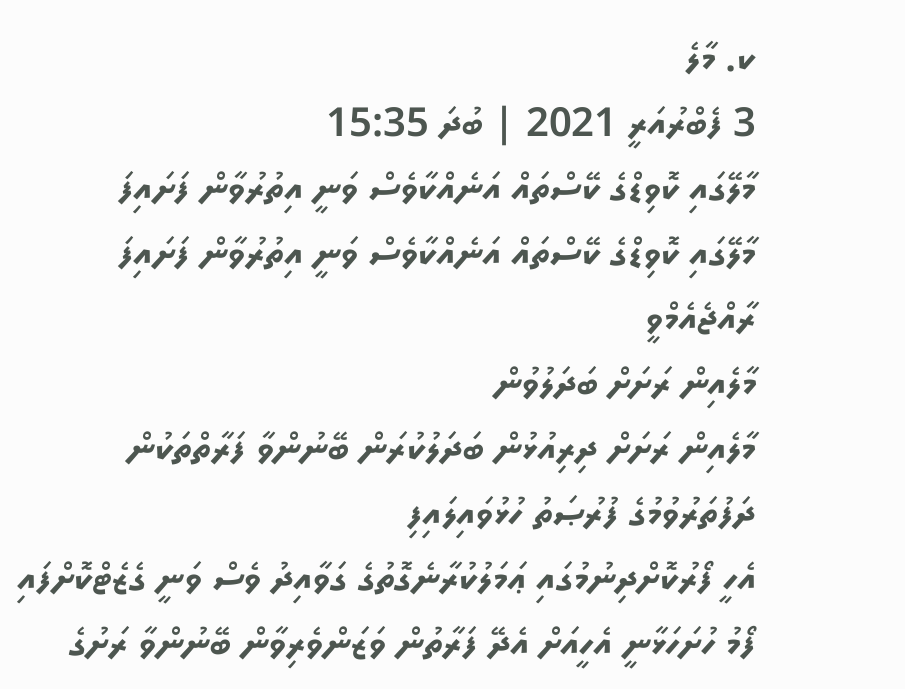ކ. މާލެ
3 ފެބްރުއަރީ 2021 | ބުދަ 15:35
މާލޭގައި ކޮވިޑްގެ ކޭސްތައް އަނެއްކާވެސް ވަނީ އިތުރުވާން ފަށައިފަ
މާލޭގައި ކޮވިޑްގެ ކޭސްތައް އަނެއްކާވެސް ވަނީ އިތުރުވާން ފަށައިފަ
ރާއްޖެއެމްވީ
މާލެއިން ރަށަށް ބަދަލުވުން
މާލެއިން ރަށަށް ދިރިއުޅުން ބަދަލުކުރަން ބޭނުންވާ ފަރާތްތަކުން ދަފުތަރުވުމުގެ ފުރުޞަތު ހުޅުވައިލައިފި
އެހީ ފޯރުކޮށްދިނުމުގައި ޢަމަލުކުރާނެގޮތުގެ ގަވާއިދު ވެސް ވަނީ ގެޒެޓްކޮށްފައި
ފޯމު ހުށަހަޅާނީ އެހީއަށް އެދޭ ފަރާތުން ވަޒަންވެރިވާން ބޭނުންވާ ރަށުގެ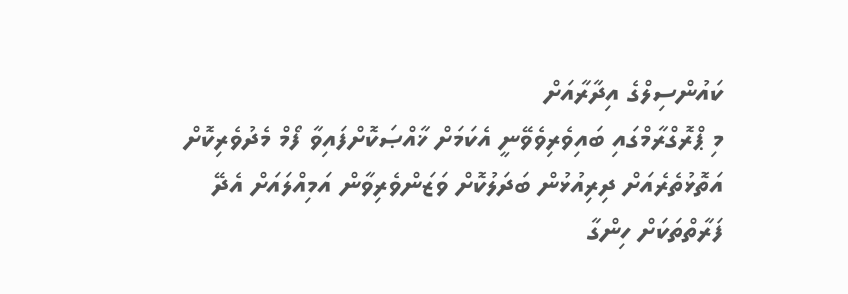ކައުންސިލްގެ އިދާރާއަށް
މި ޕްރޮގްރާމްގައި ބައިވެރިވެވޭނީ އެކަމަށް ޚާއްޞަކޮށްފައިވާ ފޯމް މެދުވެރިކޮށް
އަތޮޅުތެރެއަށް ދިރިއުޅުން ބަދަލުކޮށް ވަޒަންވެރިވާން އަމިއްލައަށް އެދޭ ފަރާތްތަކަށް ހިންގާ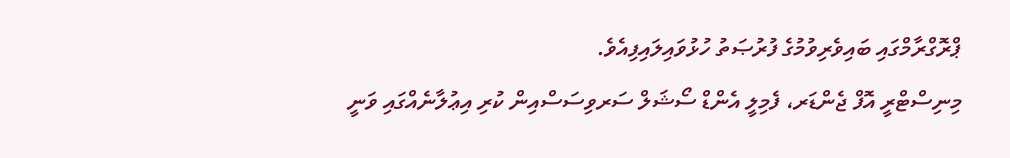ޕްރޮގްރާމްގައި ބައިވެރިވުމުގެ ފުރުޞަތު ހުޅުވައިލައިފިއެވެ.
މިނިސްޓްރީ އޮފް ޖެންޑަރ، ފެމިލީ އެންޑް ސޯޝަލް ސަރވިސަސްއިން ކުރި އިޢުލާނެއްގައި ވަނީ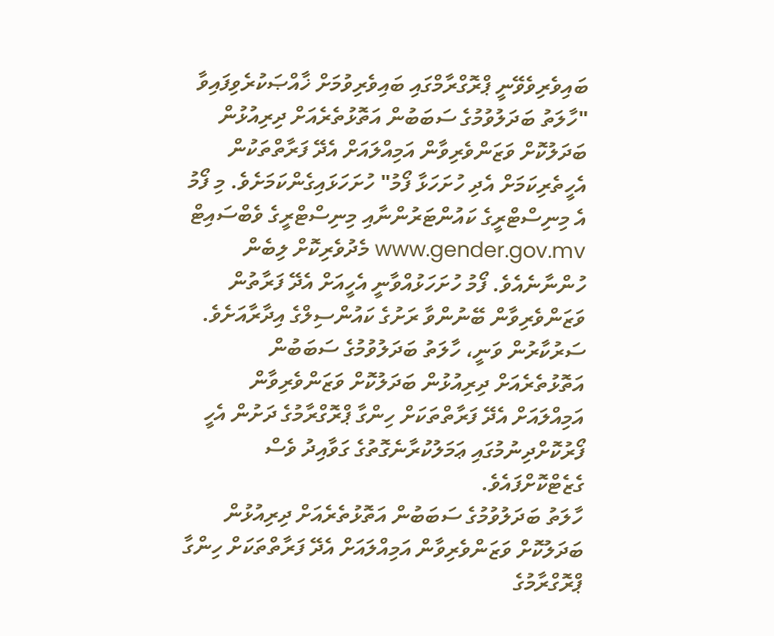ބައިވެރިވެވޭނީ ޕްރޮގްރާމްގައި ބައިވެރިވުމަށް ޚާއްޞަކުރެވިފައިވާ "ހާލަތު ބަދަލުވުމުގެ ސަބަބުން އަތޮޅުތެރެއަށް ދިރިއުޅުން ބަދަލުކޮށް ވަޒަންވެރިވާން އަމިއްލައަށް އެދޭ ފަރާތްތަކުން އެހީތެރިކަމަށް އެދި ހުށަހަޅާ ފޯމު" ހުށަހަޅައިގެންކަމަށެވެ. މި ފޯމު އެ މިނިސްޓްރީގެ ކައުންޓަރުންނާއި މިނިސްޓްރީގެ ވެބްސައިޓް www.gender.gov.mv މެދުވެރިކޮށް ލިބެން ހުންނާނެއެވެ. ފޯމު ހުށަހަޅުއްވާނީ އެހީއަށް އެދޭ ފަރާތުން ވަޒަންވެރިވާން ބޭނުންވާ ރަށުގެ ކައުންސިލްގެ އިދާރާއަށެވެ.
ސަރުކާރުން ވަނީ، ހާލަތު ބަދަލުވުމުގެ ސަބަބުން އަތޮޅުތެރެއަށް ދިރިއުޅުން ބަދަލުކޮށް ވަޒަންވެރިވާން އަމިއްލައަށް އެދޭ ފަރާތްތަކަށް ހިންގާ ޕްރޮގްރާމުގެ ދަށުން އެހީ ފޯރުކޮށްދިނުމުގައި ޢަމަލުކުރާނެގޮތުގެ ގަވާއިދު ވެސް ގެޒެޓްކޮށްފައެވެ.
ހާލަތު ބަދަލުވުމުގެ ސަބަބުން އަތޮޅުތެރެއަށް ދިރިއުޅުން ބަދަލުކޮށް ވަޒަންވެރިވާން އަމިއްލައަށް އެދޭ ފަރާތްތަކަށް ހިންގާ ޕްރޮގްރާމުގެ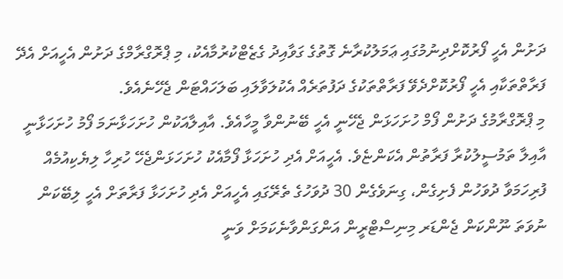ދަށުން އެހީ ފޯރުކޮށްދިނުމުގައި ޢަމަލުކުރާނެ ގޮތުގެ ގަވާއިދު ގެޒެޓްކުރުމާއެކު، މި ޕްރޮގްރާމްގެ ދަށުން އެހީއަށް އެދޭ ފަރާތްތަކާއި އެހީ ފޯރުކޮށްދެވޭ ފަރާތްތަކުގެ ދަފުތަރެއް އެކުލަވާލައި ބަލަހައްޓަން ޖެހޭނެއެވެ.
މި ޕްރޮގްރާމުގެ ދަށުން ފޯމް ހުށަހަޅަން ޖެހޭނީ އެހީ ބޭނުންވާ މީހާއެވެ. އާއިލާއަކުން ހުށަހަޅާނަމަ ފޯމު ހުށަހަޅާނީ އާއިލާ ތަމުސީލުކުރާ ފަރާތުން އެކަންޏެވެ. އެހީއަށް އެދި ހުށަހަޅާ ފޯމާއެކު ހުށަހަޅަންޖެހޭ ހުރިހާ ލިޔެކިއުމެއް ފުރިހަމަވާ ދުވަހުން ފެށިގެން، ގިނަވެގެން 30 ދުވަހުގެ ތެރޭގައި އެހީއަށް އެދި ހުށަހަޅާ ފަރާތަށް އެހީ ލިބޭކަން ނުވަތަ ނޫންކަން ޖެންޑަރ މިނިސްޓްރީން އަންގަންވާނެކަމަށް ވަނީ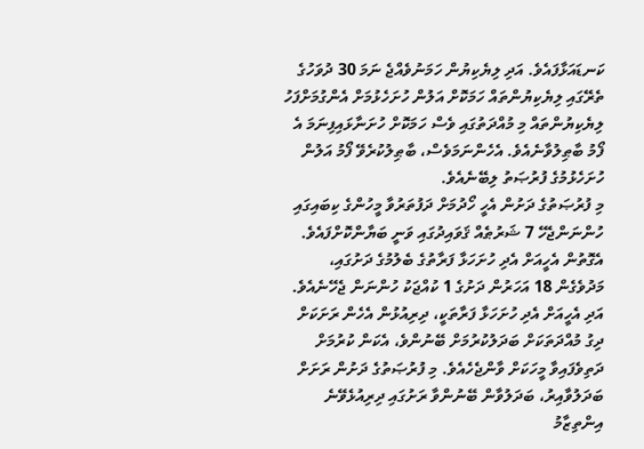ކަނޑައަޅާފައެވެ. އަދި ލިޔެކިޔުން ހަމަނުވެއްޖެ ނަމަ 30 ދުވަހުގެ ތެރޭގައި ލިޔެކިޔުންތައް ހަމަކޮށް އަލުން ހުށަހެޅުމަށް އެންގުމަށްފަހު ލިޔެކިޔުންތައް މި މުއްދަތުގައި ވެސް ހަމަކޮށް ހުށަނާޅައިފިނަމަ އެ ފޯމު ބާޠިލުވާނެއެވެ. އެހެންނަމަވެސް، ބާޠިލުކުރެވޭ ފޯމު އަލުން ހުށަހެޅުމުގެ ފުރުޞަތު ލިބޭނެއެވެ.
މި ފުރުޞަތުގެ ދަށުން އެހީ ހޯދުމަށް ދަފުތަރުވާ މީހުންގެ ކިބައިގައި ހުންނަންޖެހޭ 7 ޝަރުޠެއް ޤަވައިދުގައި ވަނީ ބަޔާންކޮށްފައެވެ. އެގޮތުން އެހީއަށް އެދި ހުށަހަޅާ ފަރާތުގެ ބެލުމުގެ ދަށުގައި، މަދުވެގެން 18 އަހަރުން ދަށުގެ 1 ކުއްޖަކު ހުންނަން ޖެހޭނެއެވެ. އަދި އެހީއަށް އެދި ހުށަހަޅާ ފަރާތަކީ، ދިރިއުޅުން އެހެން ރަށަކަށް ދިގު މުއްދަތަކަށް ބަދަލުކުރުމަށް ބޭނުންވެ، އެކަން ކުރުމަށް ދަތިވެފައިވާ މީހަކަށް ވާންޖެހެއެވެ. މި ފުރުޞަތުގެ ދަށުން ރަށަށް ބަދަލުވާއިރު، ބަދަލުވާން ބޭނުންވާ ރަށުގައި ދިރިއުޅެވޭނެ އިންތިޒާމު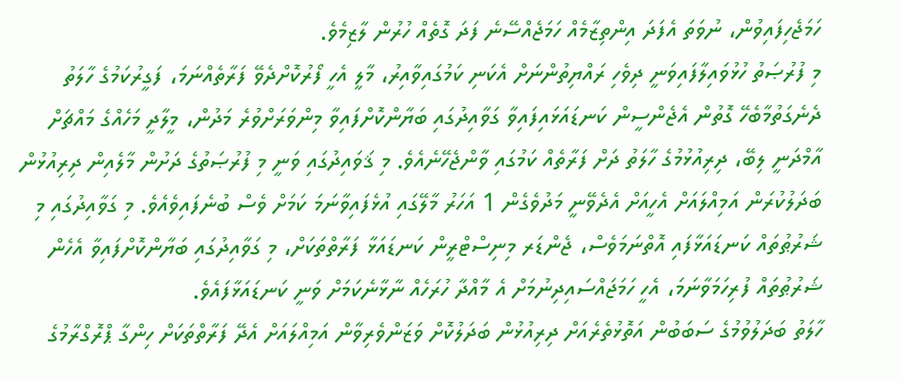ހަމަޖެހިފައިވުން، ނުވަތަ އެފަދަ އިންތިޒާމެއް ހަމަޖެއްސޭނެ ފަދަ ގޮތެއް ހުރުން ލާޒިމެވެ.
މި ފުރުޞަތު ހުޅުވައިލާފައިވަނީ ދިވެހި ރައްޔިތުންނަށް އެކަނި ކަމުގައިވާއިރު، މާލީ އެހީ ފޯރުކޮށްދެވޭ ފަރާތެއްނަމަ، ފަގީރުކަމުގެ ހާލަތު ދެނެގަތުމާބެހޭ ގޮތުން އެޖެންސީން ކަނޑައަޅައިފައިވާ ގަވާއިދުގައި ބަޔާންކޮށްފައިވާ މިންވަރަށްވުރެ މަދުން، މީލާދީ މަހެއްގެ މައްޗަށް އާމްދަނީ ލިބޭ، ދިރިއުޅުމުގެ ހާލަތު ދަށް ފަރާތެއް ކަމުގައި ވާންޖެހޭނެއެވެ. މި ޤަވައިދުގައި ވަނީ މި ފުރުޞަތުގެ ދަށުން މާލެއިން ދިރިއުޅުން ބަދަލުކުރަން އަމިއްލައަށް އެހީއަށް އެދެވޭނީ މަދުވެގެން 1 އަހަރު މާލޭގައި އުޅެފައިވާނަމަ ކަމަށް ވެސް ބުނެފައިވެއެވެ. މި ގަވާއިދުގައި މި ޝަރުޠުތައް ކަނޑައަޅާފައި އޮތްނަމަވެސް، ޖެންޑަރ މިނިސްޓްރީން ކަނޑައަޅާ ފަރާތްތަކަށް، މި ގަވާއިދުގައި ބަޔާންކޮށްފައިވާ އެހެން ޝަރުޠުތައް ފުރިހަމަވާނަމަ، އެހީ ހަމަޖައްސައިދިނުމަށް އެ މާއްދާ ހުރަހެއް ނާޅާނެކަމަށް ވަނީ ކަނޑައަޅާފައެވެ.
ހާލަތު ބަދަލުވުމުގެ ސަބަބުން އަތޮޅުތެރެއަށް ދިރިއުޅުން ބަދަލުކޮށް ވަޒަންވެރިވާން އަމިއްލައަށް އެދޭ ފަރާތްތަކަށް ހިންގާ ޕްރޮގްރާމުގެ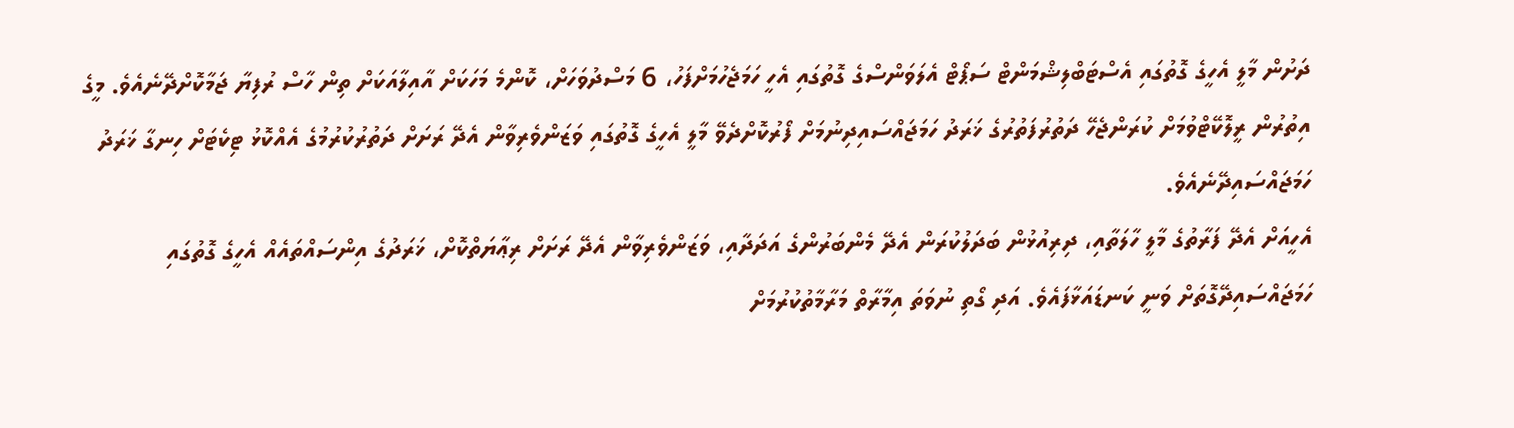ދަށުން މާލީ އެހީގެ ގޮތުގައި އެސްޓަބްލިޝްމަންޓް ސަޕޯޓް އެލަވަންސްގެ ގޮތުގައި އެހީ ހަމަޖެހުމަށްފަހު، 6 މަސްދުވަހަށް، ކޮންމެ މަހަކަށް އާއިލާއަކަށް ތިން ހާސް ރުފިޔާ ޖަމާކޮށްދޭނެއެވެ. މީގެ އިތުރުން ރީލޮކޭޓްވުމަށް ކުރަންޖެހޭ ދަތުރުފަތުރުގެ ޚަރަދު ހަމަޖައްސައިދިނުމަށް ފޯރުކޮށްދެވޭ މާލީ އެހީގެ ގޮތުގައި ވަޒަންވެރިވާން އެދޭ ރަށަށް ދަތުރުކުރުމުގެ އެއްކޮޅު ޓިކެޓަށް ހިނގާ ޚަރަދު ހަމަޖައްސައިދޭނެއެވެ.
އެހީއަށް އެދޭ ފަރާތުގެ މާލީ ހާލަތާއި، ދިރިއުޅުން ބަދަލުކުރަން އެދޭ މެންބަރުންގެ އަދަދާއި، ވަޒަންވެރިވާން އެދޭ ރަށަށް ރިޢާޔަތްކޮށް، ޚަރަދުގެ އިންސައްތައެއް އެހީގެ ގޮތުގައި ހަމަޖައްސައިދޭގޮތަށް ވަނީ ކަނޑައަޅާފައެވެ. އަދި ގޯތި ނުވަތަ އިމާރާތް މަރާމާތުކުރުމަށް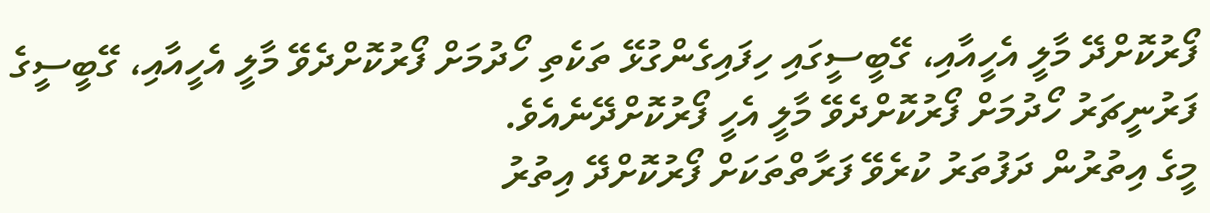ފޯރުކޮށްދޭ މާލީ އެހީއާއި، ގޭބީސީގައި ހިފައިގެންގުޅޭ ތަކެތި ހޯދުމަށް ފޯރުކޮށްދެވޭ މާލީ އެހީއާއި، ގޭބީސީގެ ފަރުނީޗަރު ހޯދުމަށް ފޯރުކޮށްދެވޭ މާލީ އެހީ ފޯރުކޮށްދޭނެއެވެ.
މީގެ އިތުރުން ދަފުތަރު ކުރެވޭ ފަރާތްތަކަށް ފޯރުކޮށްދޭ އިތުރު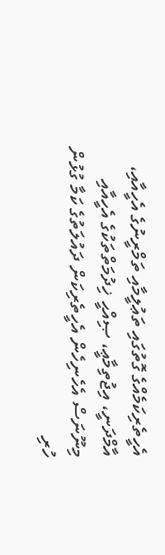އެހީތެރިކަމެއްގެ ގޮތުގައި ތަޢުލީމާއި ތަމްރީނުގެ އެހީއާއި، އާމްދަނީ، އިޖުތިމާޢީ، ޞިއްޙީ ޚިދުމަތްތަކުގެ އެހީއާއި މިނޫނަސް އެހެނިހެން އެހީތެރިކަން ދައުލަތުގެ ކަމާ ގުޅުން ހުރި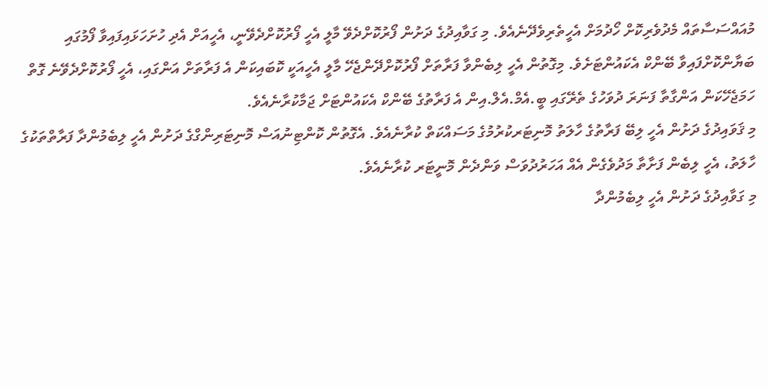މުއައްސަސާތައް މެދުވެރިކޮށް ހޯދުމަށް އެހީތެރިވެދޭނެއެވެ. މި ގަވާއިދުގެ ދަށުން ފޯރުކޮށްދެވޭ މާލީ އެހީ ފޯރުކޮށްދެވޭނީ، އެހީއަށް އެދި ހުށަހަޅައިފައިވާ ފޯމުގައި ބަޔާންކޮށްފައިވާ ބޭންކް އެކައުންޓަށެވެ. މިގޮތުން އެހީ ލިބެންވާ ފަރާތަށް ފޯރުކޮށްދޭންޖެހޭ މާލީ އެހީއަކީ ކޮބައިކަން އެ ފަރާތަށް އަންގައި، އެހީ ފޯރުކޮށްދެވޭނެ ގޮތް ހަމަޖެހޭކަން އަންގާތާ ފަނަރަ ދުވަހުގެ ތެރޭގައި ބީ.އެމް.އެލް.އިން އެ ފަރާތުގެ ބޭންކް އެކައުންޓަށް ޖަމާކުރާނެއެވެ.
މި ޤަވައިދުގެ ދަށުން އެހީ ލިބޭ ފަރާތުގެ ހާލަތު މޮނިޓަރކުރުމުގެ މަސައްކަތް ކުރާނެއެވެ. އެގޮތުން ކޮންޓިނުއަސް މޮނިޓަރިންގްގެ ދަށުން އެހީ ލިބެމުންދާ ފަރާތްތަކުގެ ހާލަތު، އެހީ ލިބެން ފަށާތާ މަދުވެގެން އެއް އަހަރުދުވަސް ވަންދެން މޮނީޓަރ ކުރާނެއެވެ.
މި ގަވާއިދުގެ ދަށުން އެހީ ލިބެމުންދާ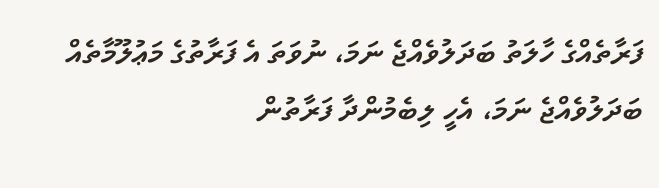ފަރާތެއްގެ ހާލަތު ބަދަލުވެއްޖެ ނަމަ، ނުވަތަ އެ ފަރާތުގެ މަޢުލޫމާތެއް ބަދަލުވެއްޖެ ނަމަ، އެހީ ލިބެމުންދާ ފަރާތުން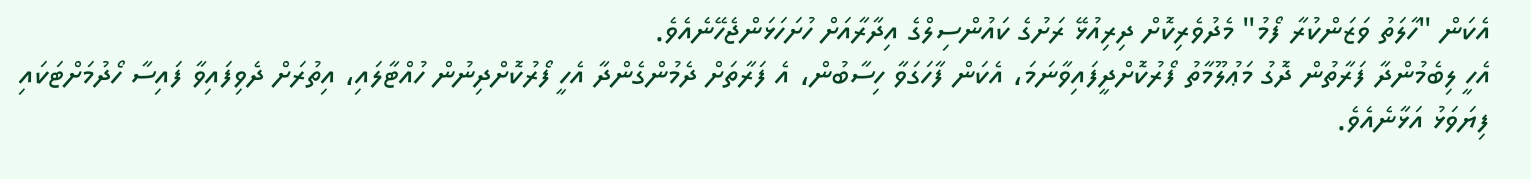އެކަން "ހާލަތު ވަޒަންކުރާ ފޯމު" މެދުވެރިކޮށް ދިރިއުޅޭ ރަށުގެ ކައުންސިލްގެ އިދާރާއަށް ހުށަހަޅަންޖެހޭނެއެވެ.
އެހީ ލިބެމުންދާ ފަރާތުން ދޮގު މަޢުލޫމާތު ފޯރުކޮށްދީފައިވާނަމަ، އެކަން ފާހަގަވާ ހިސާބުން، އެ ފަރާތަށް ދެމުންގެންދާ އެހީ ފޯރުކޮށްދިނުން ހުއްޓާލައި، އިތުރަށް ދެވިފައިވާ ފައިސާ ހޯދުމަށްޓަކައި ފިޔަވަޅު އަޅާނެއެވެ.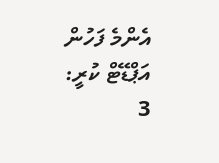އެންމެ ފަހުން އަޕްޑޭޓް ކުރީ: 3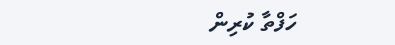ހަފްތާ ކުރިން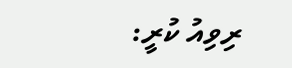ރިވިއު ކުރީ: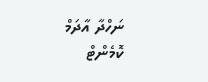ނަހްދާ އާދަމް
ކޮމެންޓް